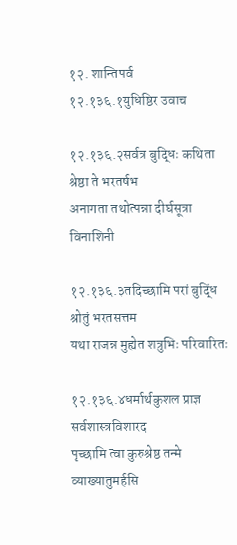१२. शान्तिपर्व
१२.१३६.१युधिष्ठिर उवाच

१२.१३६.२सर्वत्र बुद्धिः कथिता श्रेष्ठा ते भरतर्षभ
अनागता तथोत्पन्ना दीर्घसूत्रा विनाशिनी

१२.१३६.३तदिच्छामि परां बुद्धिं श्रोतुं भरतसत्तम
यथा राजन्न मुह्येत शत्रुभिः परिवारितः

१२.१३६.४धर्मार्थकुशल प्राज्ञ सर्वशास्त्रविशारद
पृच्छामि त्वा कुरुश्रेष्ठ तन्मे व्याख्यातुमर्हसि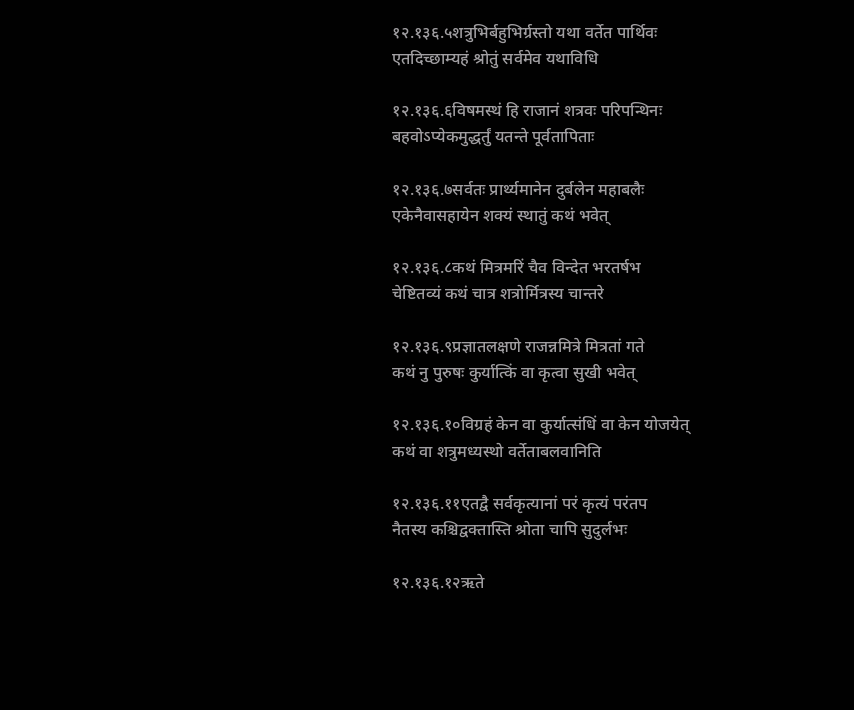१२.१३६.५शत्रुभिर्बहुभिर्ग्रस्तो यथा वर्तेत पार्थिवः
एतदिच्छाम्यहं श्रोतुं सर्वमेव यथाविधि

१२.१३६.६विषमस्थं हि राजानं शत्रवः परिपन्थिनः
बहवोऽप्येकमुद्धर्तुं यतन्ते पूर्वतापिताः

१२.१३६.७सर्वतः प्रार्थ्यमानेन दुर्बलेन महाबलैः
एकेनैवासहायेन शक्यं स्थातुं कथं भवेत्

१२.१३६.८कथं मित्रमरिं चैव विन्देत भरतर्षभ
चेष्टितव्यं कथं चात्र शत्रोर्मित्रस्य चान्तरे

१२.१३६.९प्रज्ञातलक्षणे राजन्नमित्रे मित्रतां गते
कथं नु पुरुषः कुर्यात्किं वा कृत्वा सुखी भवेत्

१२.१३६.१०विग्रहं केन वा कुर्यात्संधिं वा केन योजयेत्
कथं वा शत्रुमध्यस्थो वर्तेताबलवानिति

१२.१३६.११एतद्वै सर्वकृत्यानां परं कृत्यं परंतप
नैतस्य कश्चिद्वक्तास्ति श्रोता चापि सुदुर्लभः

१२.१३६.१२ऋते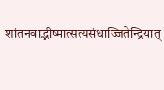शांतनवाद्भीष्मात्सत्यसंधाज्जितेन्द्रियात्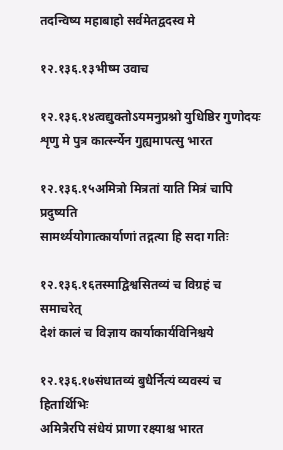तदन्विष्य महाबाहो सर्वमेतद्वदस्व मे

१२.१३६.१३भीष्म उवाच

१२.१३६.१४त्वद्युक्तोऽयमनुप्रश्नो युधिष्ठिर गुणोदयः
शृणु मे पुत्र कार्त्स्न्येन गुह्यमापत्सु भारत

१२.१३६.१५अमित्रो मित्रतां याति मित्रं चापि प्रदुष्यति
सामर्थ्ययोगात्कार्याणां तद्गत्या हि सदा गतिः

१२.१३६.१६तस्माद्विश्वसितव्यं च विग्रहं च समाचरेत्
देशं कालं च विज्ञाय कार्याकार्यविनिश्चये

१२.१३६.१७संधातव्यं बुधैर्नित्यं व्यवस्यं च हितार्थिभिः
अमित्रैरपि संधेयं प्राणा रक्ष्याश्च भारत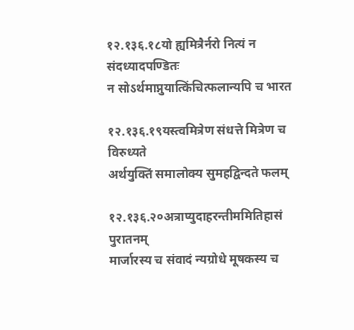१२.१३६.१८यो ह्यमित्रैर्नरो नित्यं न संदध्यादपण्डितः
न सोऽर्थमाप्नुयात्किंचित्फलान्यपि च भारत

१२.१३६.१९यस्त्वमित्रेण संधत्ते मित्रेण च विरुध्यते
अर्थयुक्तिं समालोक्य सुमहद्विन्दते फलम्

१२.१३६.२०अत्राप्युदाहरन्तीममितिहासं पुरातनम्
मार्जारस्य च संवादं न्यग्रोधे मूषकस्य च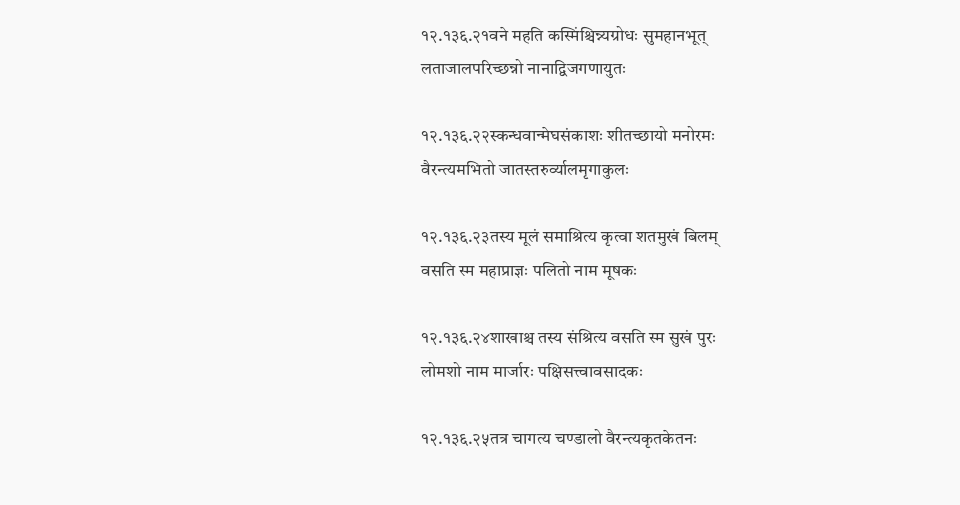१२.१३६.२१वने महति कस्मिंश्चिन्न्यग्रोधः सुमहानभूत्
लताजालपरिच्छन्नो नानाद्विजगणायुतः

१२.१३६.२२स्कन्धवान्मेघसंकाशः शीतच्छायो मनोरमः
वैरन्त्यमभितो जातस्तरुर्व्यालमृगाकुलः

१२.१३६.२३तस्य मूलं समाश्रित्य कृत्वा शतमुखं बिलम्
वसति स्म महाप्राज्ञः पलितो नाम मूषकः

१२.१३६.२४शाखाश्च तस्य संश्रित्य वसति स्म सुखं पुरः
लोमशो नाम मार्जारः पक्षिसत्त्वावसादकः

१२.१३६.२५तत्र चागत्य चण्डालो वैरन्त्यकृतकेतनः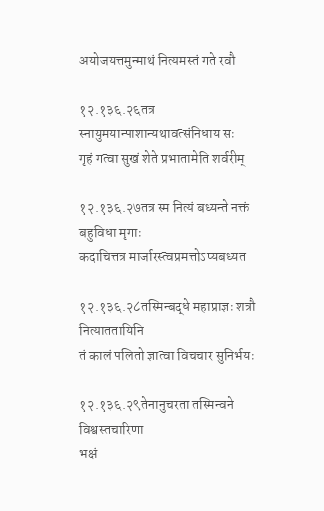अयोजयत्तमुन्माथं नित्यमस्तं गते रवौ

१२.१३६.२६तत्र स्नायुमयान्पाशान्यथावत्संनिधाय सः
गृहं गत्वा सुखं शेते प्रभातामेति शर्वरीम्

१२.१३६.२७तत्र स्म नित्यं बध्यन्ते नक्तं बहुविधा मृगाः
कदाचित्तत्र मार्जारस्त्वप्रमत्तोऽप्यबध्यत

१२.१३६.२८तस्मिन्बद्धे महाप्राज्ञः शत्रौ नित्याततायिनि
तं कालं पलितो ज्ञात्वा विचचार सुनिर्भयः

१२.१३६.२९तेनानुचरता तस्मिन्वने विश्वस्तचारिणा
भक्षं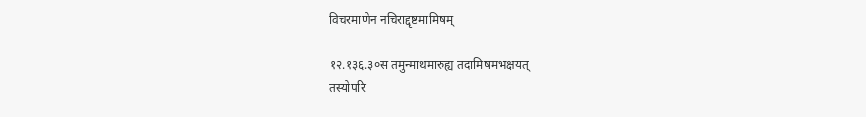विचरमाणेन नचिराद्दृष्टमामिषम्

१२.१३६.३०स तमुन्माथमारुह्य तदामिषमभक्षयत्
तस्योपरि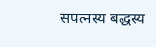सपत्नस्य बद्धस्य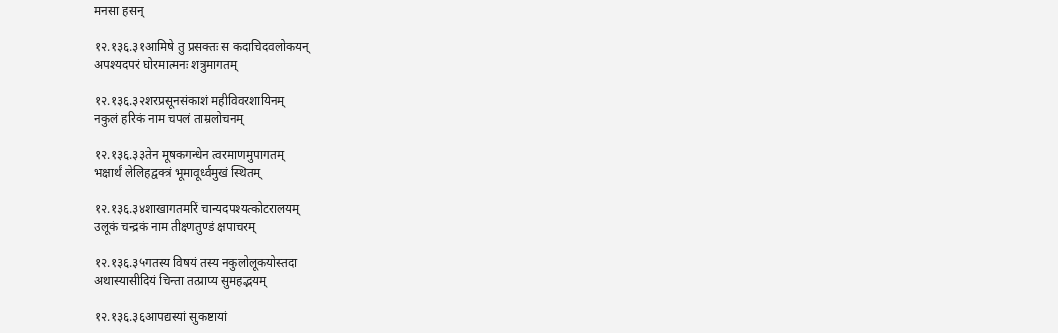मनसा हसन्

१२.१३६.३१आमिषे तु प्रसक्तः स कदाचिदवलोकयन्
अपश्यदपरं घोरमात्मनः शत्रुमागतम्

१२.१३६.३२शरप्रसूनसंकाशं महीविवरशायिनम्
नकुलं हरिकं नाम चपलं ताम्रलोचनम्

१२.१३६.३३तेन मूषकगन्धेन त्वरमाणमुपागतम्
भक्षार्थं लेलिहद्वक्त्रं भूमावूर्ध्वमुखं स्थितम्

१२.१३६.३४शाखागतमरिं चान्यदपश्यत्कोटरालयम्
उलूकं चन्द्रकं नाम तीक्ष्णतुण्डं क्षपाचरम्

१२.१३६.३५गतस्य विषयं तस्य नकुलोलूकयोस्तदा
अथास्यासीदियं चिन्ता तत्प्राप्य सुमहद्भयम्

१२.१३६.३६आपद्यस्यां सुकष्टायां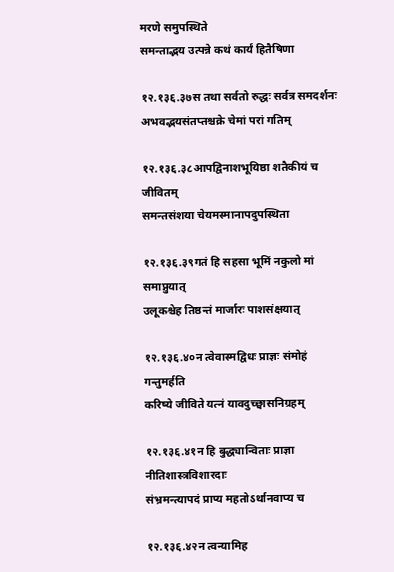मरणे समुपस्थिते
समन्ताद्भय उत्पन्ने कथं कार्यं हितैषिणा

१२.१३६.३७स तथा सर्वतो रुद्धः सर्वत्र समदर्शनः
अभवद्भयसंतप्तश्चक्रे चेमां परां गतिम्

१२.१३६.३८आपद्विनाशभूयिष्ठा शतैकीयं च जीवितम्
समन्तसंशया चेयमस्मानापदुपस्थिता

१२.१३६.३९गतं हि सहसा भूमिं नकुलो मां समाप्नुयात्
उलूकश्चेह तिष्ठन्तं मार्जारः पाशसंक्षयात्

१२.१३६.४०न त्वेवास्मद्विधः प्राज्ञः संमोहं गन्तुमर्हति
करिष्ये जीविते यत्नं यावदुच्छ्वासनिग्रहम्

१२.१३६.४१न हि बुद्ध्यान्विताः प्राज्ञा नीतिशास्त्रविशारदाः
संभ्रमन्त्यापदं प्राप्य महतोऽर्थानवाप्य च

१२.१३६.४२न त्वन्यामिह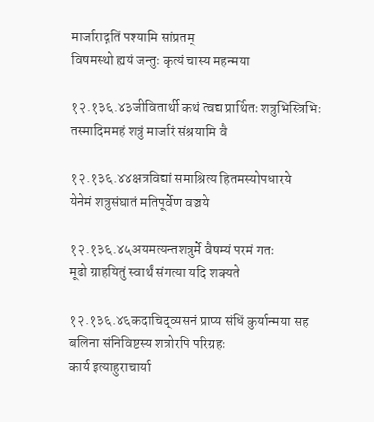मार्जाराद्गतिं पश्यामि सांप्रतम्
विषमस्थो ह्ययं जन्तुः कृत्यं चास्य महन्मया

१२.१३६.४३जीवितार्थी कथं त्वद्य प्रार्थितः शत्रुभिस्त्रिभिः
तस्मादिममहं शत्रुं मार्जारं संश्रयामि वै

१२.१३६.४४क्षत्रविद्यां समाश्रित्य हितमस्योपधारये
येनेमं शत्रुसंघातं मतिपूर्वेण वञ्चये

१२.१३६.४५अयमत्यन्तशत्रुर्मे वैषम्यं परमं गतः
मूढो ग्राहयितुं स्वार्थं संगत्या यदि शक्यते

१२.१३६.४६कदाचिद्व्यसनं प्राप्य संधिं कुर्यान्मया सह
बलिना संनिविष्टस्य शत्रोरपि परिग्रहः
कार्य इत्याहुराचार्या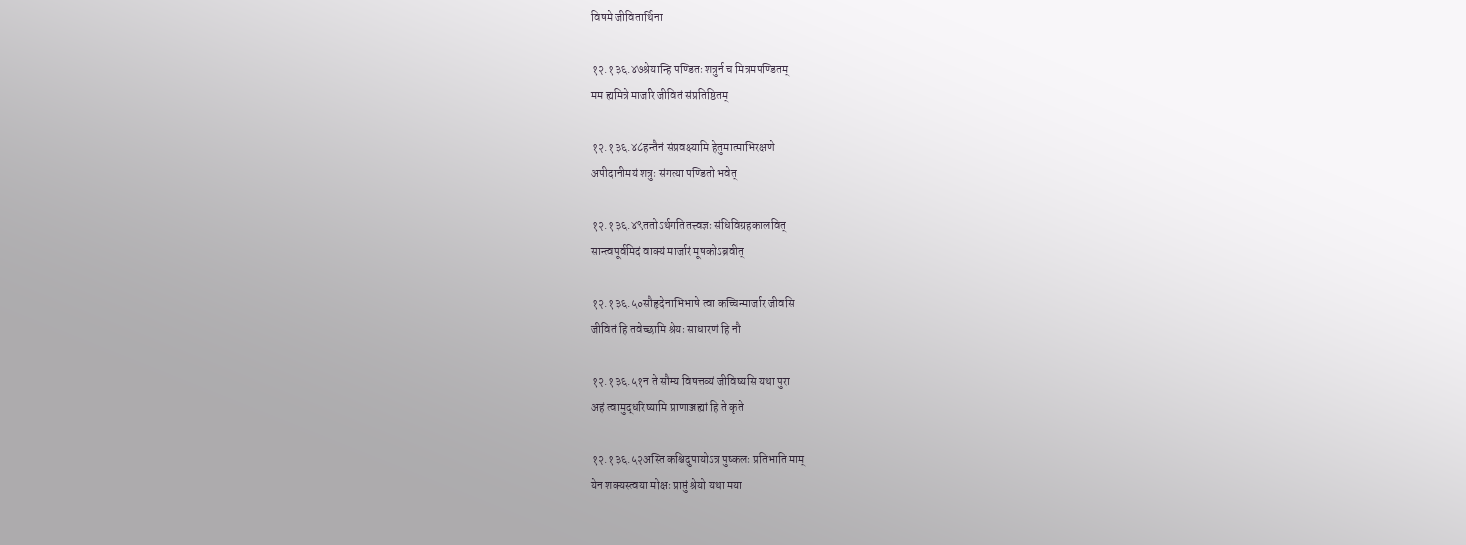विषमे जीवितार्थिना

१२.१३६.४७श्रेयान्हि पण्डितः शत्रुर्न च मित्रमपण्डितम्
मम ह्यमित्रे मार्जारे जीवितं संप्रतिष्ठितम्

१२.१३६.४८हन्तैनं संप्रवक्ष्यामि हेतुमात्माभिरक्षणे
अपीदानीमयं शत्रुः संगत्या पण्डितो भवेत्

१२.१३६.४९ततोऽर्थगतितत्त्वज्ञः संधिविग्रहकालवित्
सान्त्वपूर्वमिदं वाक्यं मार्जारं मूषकोऽब्रवीत्

१२.१३६.५०सौहृदेनाभिभाषे त्वा कच्चिन्मार्जार जीवसि
जीवितं हि तवेच्छामि श्रेयः साधारणं हि नौ

१२.१३६.५१न ते सौम्य विषत्तव्यं जीविष्यसि यथा पुरा
अहं त्वामुद्धरिष्यामि प्राणाञ्जह्यां हि ते कृते

१२.१३६.५२अस्ति कश्चिदुपायोऽत्र पुष्कलः प्रतिभाति माम्
येन शक्यस्त्वया मोक्षः प्राप्तुं श्रेयो यथा मया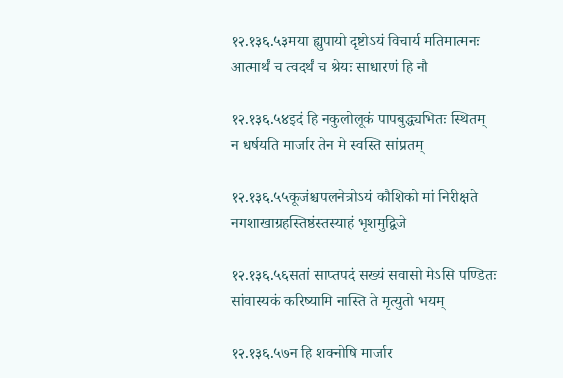१२.१३६.५३मया ह्युपायो दृष्टोऽयं विचार्य मतिमात्मनः
आत्मार्थं च त्वदर्थं च श्रेयः साधारणं हि नौ

१२.१३६.५४इदं हि नकुलोलूकं पापबुद्ध्यभितः स्थितम्
न धर्षयति मार्जार तेन मे स्वस्ति सांप्रतम्

१२.१३६.५५कूजंश्चपलनेत्रोऽयं कौशिको मां निरीक्षते
नगशाखाग्रहस्तिष्ठंस्तस्याहं भृशमुद्विजे

१२.१३६.५६सतां साप्तपदं सख्यं सवासो मेऽसि पण्डितः
सांवास्यकं करिष्यामि नास्ति ते मृत्युतो भयम्

१२.१३६.५७न हि शक्नोषि मार्जार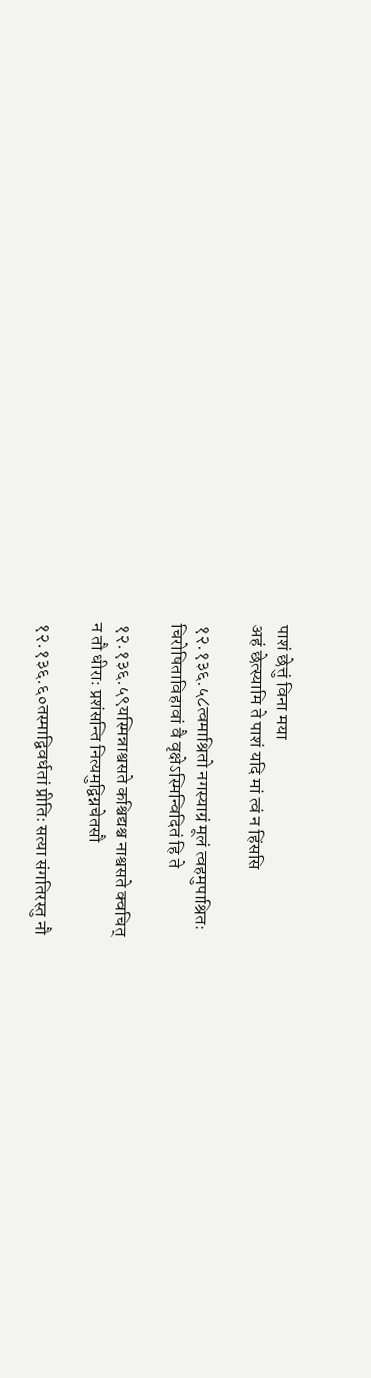पाशं छेत्तुं विना मया
अहं छेत्स्यामि ते पाशं यदि मां त्वं न हिंससि

१२.१३६.५८त्वमाश्रितो नगस्याग्रं मूलं त्वहमुपाश्रितः
चिरोषिताविहावां वै वृक्षेऽस्मिन्विदितं हि ते

१२.१३६.५९यस्मिन्नाश्वसते कश्चिद्यश्च नाश्वसते क्वचित्
न तौ धीराः प्रशंसन्ति नित्यमुद्विग्नचेतसौ

१२.१३६.६०तस्माद्विवर्धतां प्रीतिः सत्या संगतिरस्तु नौ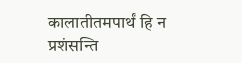कालातीतमपार्थं हि न प्रशंसन्ति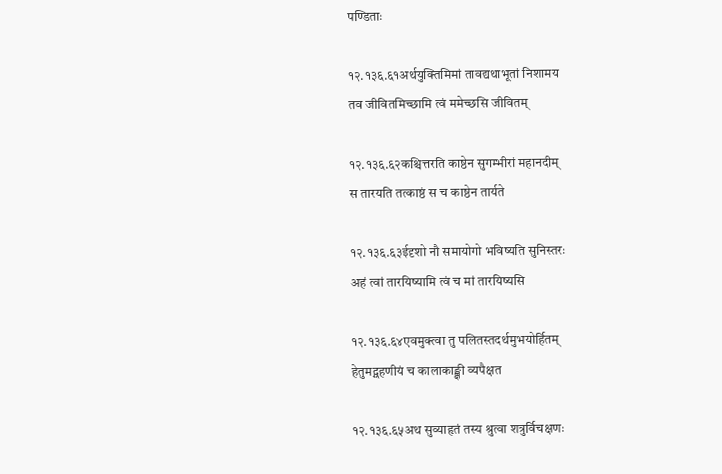पण्डिताः

१२.१३६.६१अर्थयुक्तिमिमां तावद्यथाभूतां निशामय
तव जीवितमिच्छामि त्वं ममेच्छसि जीवितम्

१२.१३६.६२कश्चित्तरति काष्ठेन सुगम्भीरां महानदीम्
स तारयति तत्काष्ठं स च काष्ठेन तार्यते

१२.१३६.६३ईदृशो नौ समायोगो भविष्यति सुनिस्तरः
अहं त्वां तारयिष्यामि त्वं च मां तारयिष्यसि

१२.१३६.६४एवमुक्त्वा तु पलितस्तदर्थमुभयोर्हितम्
हेतुमद्ग्रहणीयं च कालाकाङ्क्षी व्यपैक्षत

१२.१३६.६५अथ सुव्याहृतं तस्य श्रुत्वा शत्रुर्विचक्षणः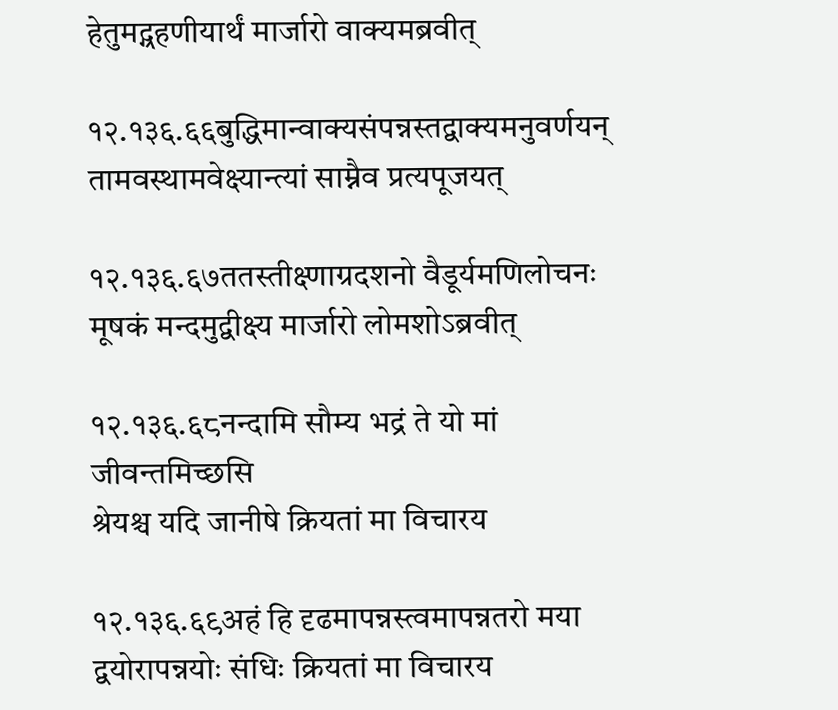हेतुमद्ग्रहणीयार्थं मार्जारो वाक्यमब्रवीत्

१२.१३६.६६बुद्धिमान्वाक्यसंपन्नस्तद्वाक्यमनुवर्णयन्
तामवस्थामवेक्ष्यान्त्यां साम्नैव प्रत्यपूजयत्

१२.१३६.६७ततस्तीक्ष्णाग्रदशनो वैडूर्यमणिलोचनः
मूषकं मन्दमुद्वीक्ष्य मार्जारो लोमशोऽब्रवीत्

१२.१३६.६८नन्दामि सौम्य भद्रं ते यो मां जीवन्तमिच्छसि
श्रेयश्च यदि जानीषे क्रियतां मा विचारय

१२.१३६.६९अहं हि दृढमापन्नस्त्वमापन्नतरो मया
द्वयोरापन्नयोः संधिः क्रियतां मा विचारय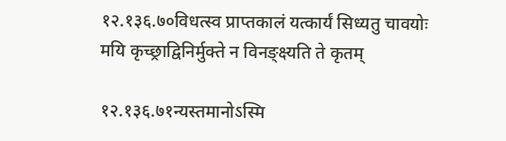१२.१३६.७०विधत्स्व प्राप्तकालं यत्कार्यं सिध्यतु चावयोः
मयि कृच्छ्राद्विनिर्मुक्ते न विनङ्क्ष्यति ते कृतम्

१२.१३६.७१न्यस्तमानोऽस्मि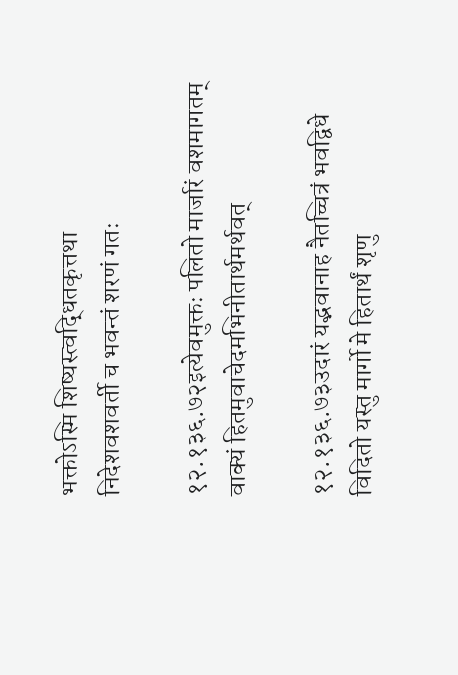भक्तोऽस्मि शिष्यस्त्वद्धितकृत्तथा
निदेशवशवर्ती च भवन्तं शरणं गतः

१२.१३६.७२इत्येवमुक्तः पलितो मार्जारं वशमागतम्
वाक्यं हितमुवाचेदमभिनीतार्थमर्थवत्

१२.१३६.७३उदारं यद्भवानाह नैतच्चित्रं भवद्विधे
विदितो यस्तु मार्गो मे हितार्थं शृणु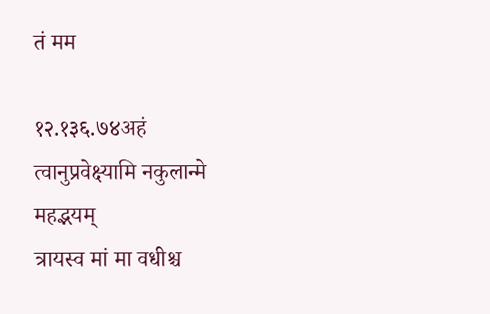तं मम

१२.१३६.७४अहं त्वानुप्रवेक्ष्यामि नकुलान्मे महद्भयम्
त्रायस्व मां मा वधीश्च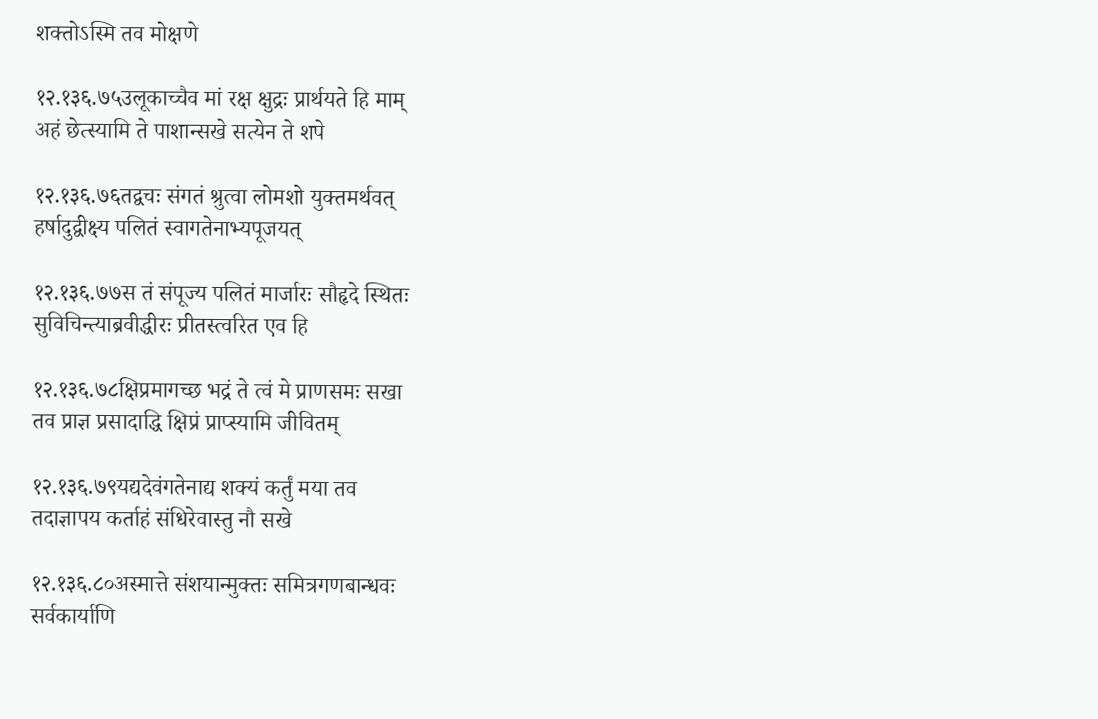शक्तोऽस्मि तव मोक्षणे

१२.१३६.७५उलूकाच्चैव मां रक्ष क्षुद्रः प्रार्थयते हि माम्
अहं छेत्स्यामि ते पाशान्सखे सत्येन ते शपे

१२.१३६.७६तद्वचः संगतं श्रुत्वा लोमशो युक्तमर्थवत्
हर्षादुद्वीक्ष्य पलितं स्वागतेनाभ्यपूजयत्

१२.१३६.७७स तं संपूज्य पलितं मार्जारः सौहृदे स्थितः
सुविचिन्त्याब्रवीद्धीरः प्रीतस्त्वरित एव हि

१२.१३६.७८क्षिप्रमागच्छ भद्रं ते त्वं मे प्राणसमः सखा
तव प्राज्ञ प्रसादाद्धि क्षिप्रं प्राप्स्यामि जीवितम्

१२.१३६.७९यद्यदेवंगतेनाद्य शक्यं कर्तुं मया तव
तदाज्ञापय कर्ताहं संधिरेवास्तु नौ सखे

१२.१३६.८०अस्मात्ते संशयान्मुक्तः समित्रगणबान्धवः
सर्वकार्याणि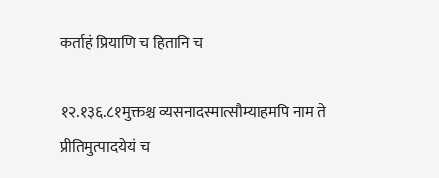कर्ताहं प्रियाणि च हितानि च

१२.१३६.८१मुक्तश्च व्यसनादस्मात्सौम्याहमपि नाम ते
प्रीतिमुत्पादयेयं च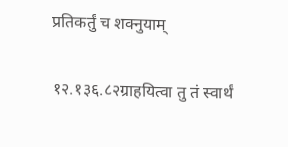प्रतिकर्तुं च शक्नुयाम्

१२.१३६.८२ग्राहयित्वा तु तं स्वार्थं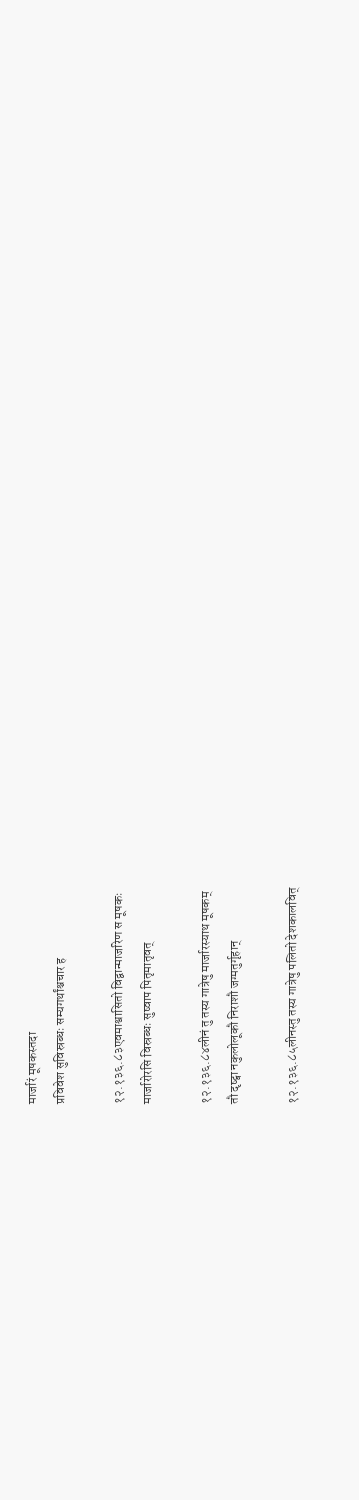मार्जारं मूषकस्तदा
प्रविवेश सुविस्रब्धः सम्यगर्थांश्चचार ह

१२.१३६.८३एवमाश्वासितो विद्वान्मार्जारेण स मूषकः
मार्जारोरसि विस्रब्धः सुष्वाप पितृमातृवत्

१२.१३६.८४लीनं तु तस्य गात्रेषु मार्जारस्याथ मूषकम्
तौ दृष्ट्वा नकुलोलूकौ निराशौ जग्मतुर्गृहान्

१२.१३६.८५लीनस्तु तस्य गात्रेषु पलितो देशकालवित्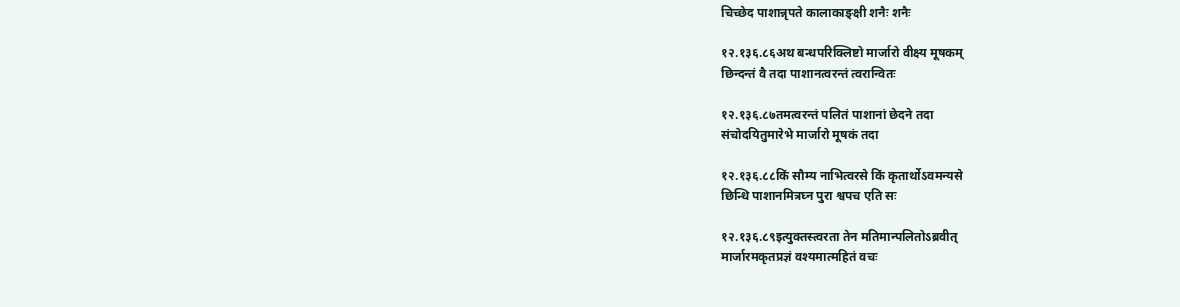चिच्छेद पाशान्नृपते कालाकाङ्क्षी शनैः शनैः

१२.१३६.८६अथ बन्धपरिक्लिष्टो मार्जारो वीक्ष्य मूषकम्
छिन्दन्तं वै तदा पाशानत्वरन्तं त्वरान्वितः

१२.१३६.८७तमत्वरन्तं पलितं पाशानां छेदने तदा
संचोदयितुमारेभे मार्जारो मूषकं तदा

१२.१३६.८८किं सौम्य नाभित्वरसे किं कृतार्थोऽवमन्यसे
छिन्धि पाशानमित्रघ्न पुरा श्वपच एति सः

१२.१३६.८९इत्युक्तस्त्वरता तेन मतिमान्पलितोऽब्रवीत्
मार्जारमकृतप्रज्ञं वश्यमात्महितं वचः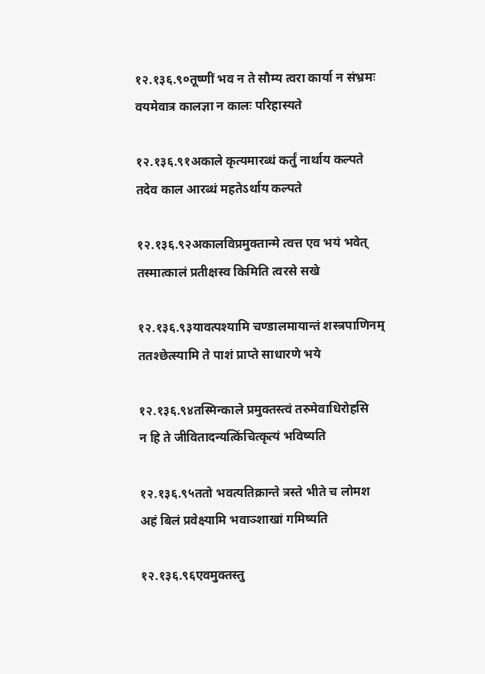१२.१३६.९०तूष्णीं भव न ते सौम्य त्वरा कार्या न संभ्रमः
वयमेवात्र कालज्ञा न कालः परिहास्यते

१२.१३६.९१अकाले कृत्यमारब्धं कर्तुं नार्थाय कल्पते
तदेव काल आरब्धं महतेऽर्थाय कल्पते

१२.१३६.९२अकालविप्रमुक्तान्मे त्वत्त एव भयं भवेत्
तस्मात्कालं प्रतीक्षस्व किमिति त्वरसे सखे

१२.१३६.९३यावत्पश्यामि चण्डालमायान्तं शस्त्रपाणिनम्
ततश्छेत्स्यामि ते पाशं प्राप्ते साधारणे भये

१२.१३६.९४तस्मिन्काले प्रमुक्तस्त्वं तरुमेवाधिरोहसि
न हि ते जीवितादन्यत्किंचित्कृत्यं भविष्यति

१२.१३६.९५ततो भवत्यतिक्रान्ते त्रस्ते भीते च लोमश
अहं बिलं प्रवेक्ष्यामि भवाञ्शाखां गमिष्यति

१२.१३६.९६एवमुक्तस्तु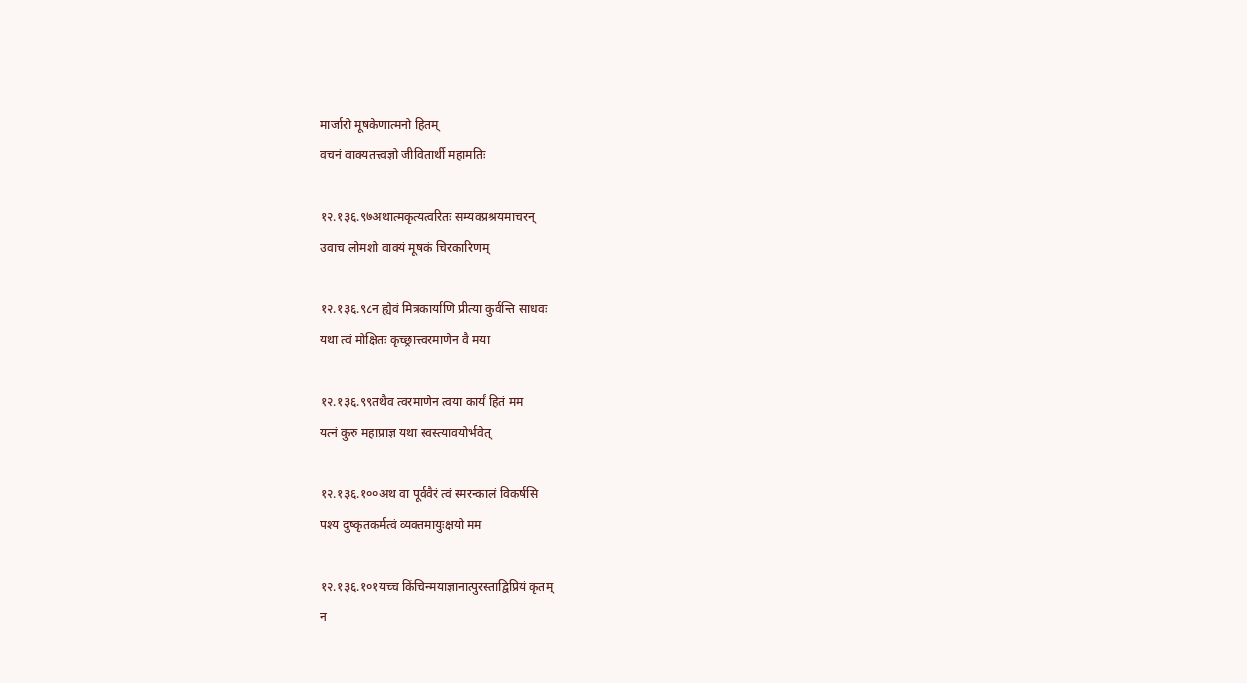मार्जारो मूषकेणात्मनो हितम्
वचनं वाक्यतत्त्वज्ञो जीवितार्थी महामतिः

१२.१३६.९७अथात्मकृत्यत्वरितः सम्यक्प्रश्रयमाचरन्
उवाच लोमशो वाक्यं मूषकं चिरकारिणम्

१२.१३६.९८न ह्येवं मित्रकार्याणि प्रीत्या कुर्वन्ति साधवः
यथा त्वं मोक्षितः कृच्छ्रात्त्वरमाणेन वै मया

१२.१३६.९९तथैव त्वरमाणेन त्वया कार्यं हितं मम
यत्नं कुरु महाप्राज्ञ यथा स्वस्त्यावयोर्भवेत्

१२.१३६.१००अथ वा पूर्ववैरं त्वं स्मरन्कालं विकर्षसि
पश्य दुष्कृतकर्मत्वं व्यक्तमायुःक्षयो मम

१२.१३६.१०१यच्च किंचिन्मयाज्ञानात्पुरस्ताद्विप्रियं कृतम्
न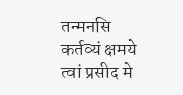तन्मनसि कर्तव्यं क्षमये त्वां प्रसीद मे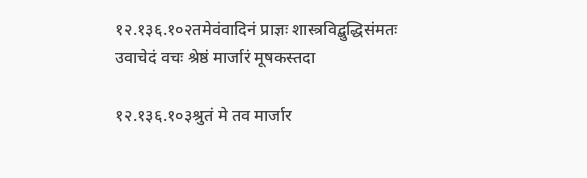१२.१३६.१०२तमेवंवादिनं प्राज्ञः शास्त्रविद्बुद्धिसंमतः
उवाचेदं वचः श्रेष्ठं मार्जारं मूषकस्तदा

१२.१३६.१०३श्रुतं मे तव मार्जार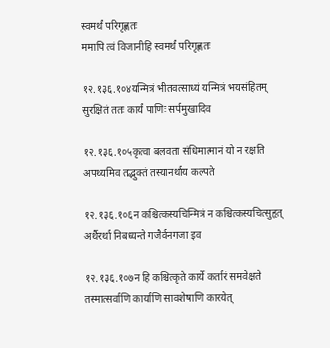स्वमर्थं परिगृह्णतः
ममापि त्वं विजानीहि स्वमर्थं परिगृह्णतः

१२.१३६.१०४यन्मित्रं भीतवत्साध्यं यन्मित्रं भयसंहितम्
सुरक्षितं ततः कार्यं पाणिः सर्पमुखादिव

१२.१३६.१०५कृत्वा बलवता संधिमात्मानं यो न रक्षति
अपथ्यमिव तद्भुक्तं तस्यानर्थाय कल्पते

१२.१३६.१०६न कश्चित्कस्यचिन्मित्रं न कश्चित्कस्यचित्सुहृत्
अर्थैरर्था निबध्यन्ते गजैर्वनगजा इव

१२.१३६.१०७न हि कश्चित्कृते कार्ये कर्तारं समवेक्षते
तस्मात्सर्वाणि कार्याणि सावशेषाणि कारयेत्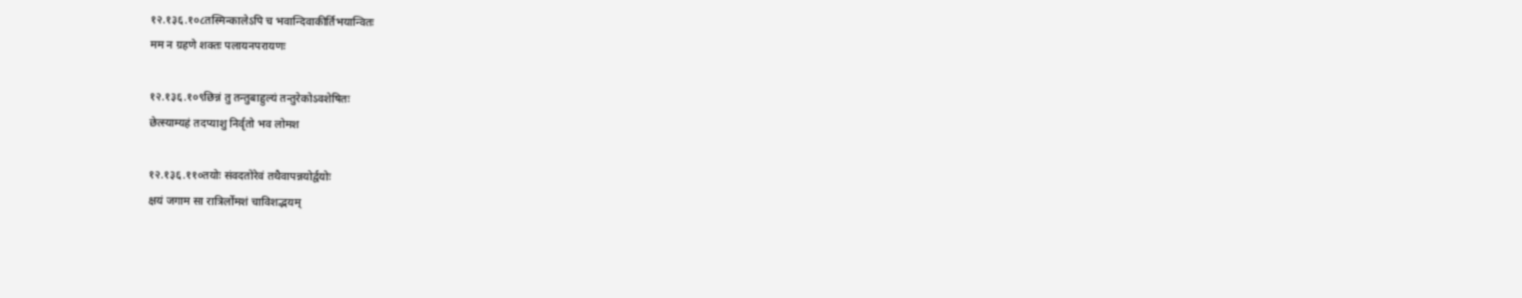१२.१३६.१०८तस्मिन्कालेऽपि च भवान्दिवाकीर्तिभयान्वितः
मम न ग्रहणे शक्तः पलायनपरायणः

१२.१३६.१०९छिन्नं तु तन्तुबाहुल्यं तन्तुरेकोऽवशेषितः
छेत्स्याम्यहं तदप्याशु निर्वृतो भव लोमश

१२.१३६.११०तयोः संवदतोरेवं तथैवापन्नयोर्द्वयोः
क्षयं जगाम सा रात्रिर्लोमशं चाविशद्भयम्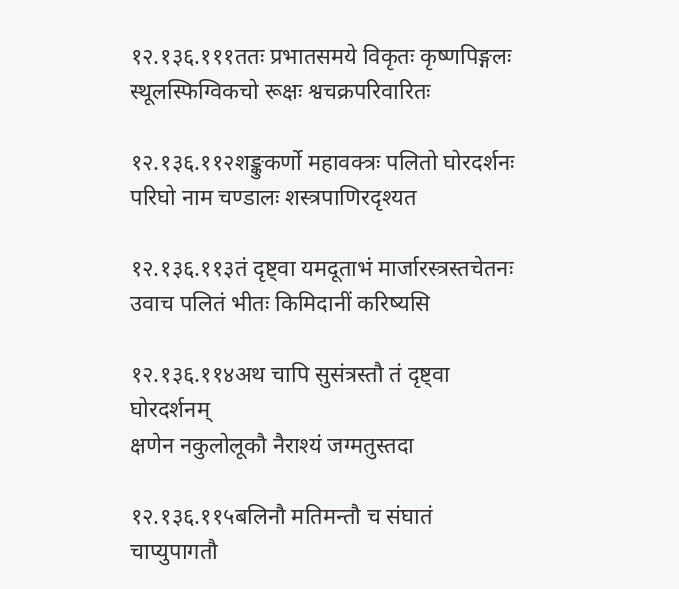१२.१३६.१११ततः प्रभातसमये विकृतः कृष्णपिङ्गलः
स्थूलस्फिग्विकचो रूक्षः श्वचक्रपरिवारितः

१२.१३६.११२शङ्कुकर्णो महावक्त्रः पलितो घोरदर्शनः
परिघो नाम चण्डालः शस्त्रपाणिरदृश्यत

१२.१३६.११३तं दृष्ट्वा यमदूताभं मार्जारस्त्रस्तचेतनः
उवाच पलितं भीतः किमिदानीं करिष्यसि

१२.१३६.११४अथ चापि सुसंत्रस्तौ तं दृष्ट्वा घोरदर्शनम्
क्षणेन नकुलोलूकौ नैराश्यं जग्मतुस्तदा

१२.१३६.११५बलिनौ मतिमन्तौ च संघातं चाप्युपागतौ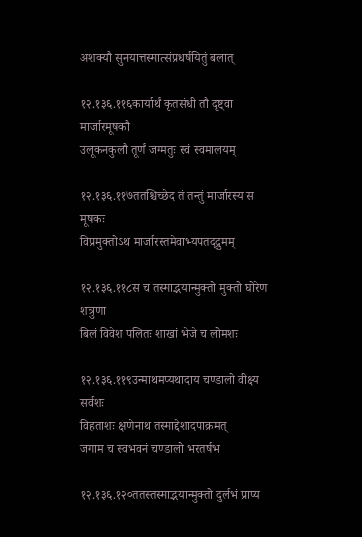अशक्यौ सुनयात्तस्मात्संप्रधर्षयितुं बलात्

१२.१३६.११६कार्यार्थं कृतसंधी तौ दृष्ट्वा मार्जारमूषकौ
उलूकनकुलौ तूर्णं जग्मतुः स्वं स्वमालयम्

१२.१३६.११७ततश्चिच्छेद तं तन्तुं मार्जारस्य स मूषकः
विप्रमुक्तोऽथ मार्जारस्तमेवाभ्यपतद्द्रुमम्

१२.१३६.११८स च तस्माद्भयान्मुक्तो मुक्तो घोरेण शत्रुणा
बिलं विवेश पलितः शाखां भेजे च लोमशः

१२.१३६.११९उन्माथमप्यथादाय चण्डालो वीक्ष्य सर्वशः
विहताशः क्षणेनाथ तस्माद्देशादपाक्रमत्
जगाम च स्वभवनं चण्डालो भरतर्षभ

१२.१३६.१२०ततस्तस्माद्भयान्मुक्तो दुर्लभं प्राप्य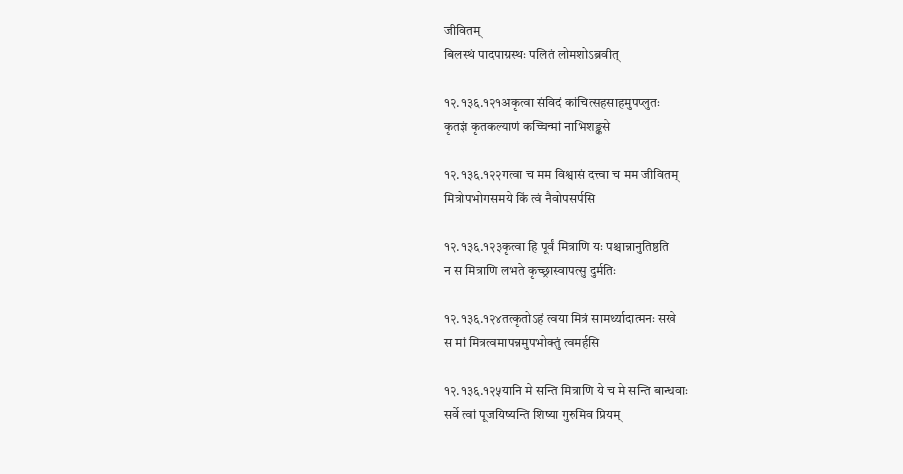जीवितम्
बिलस्थं पादपाग्रस्थः पलितं लोमशोऽब्रवीत्

१२.१३६.१२१अकृत्वा संविदं कांचित्सहसाहमुपप्लुतः
कृतज्ञं कृतकल्याणं कच्चिन्मां नाभिशङ्कसे

१२.१३६.१२२गत्वा च मम विश्वासं दत्त्वा च मम जीवितम्
मित्रोपभोगसमये किं त्वं नैवोपसर्पसि

१२.१३६.१२३कृत्वा हि पूर्वं मित्राणि यः पश्चान्नानुतिष्ठति
न स मित्राणि लभते कृच्छ्रास्वापत्सु दुर्मतिः

१२.१३६.१२४तत्कृतोऽहं त्वया मित्रं सामर्थ्यादात्मनः सखे
स मां मित्रत्वमापन्नमुपभोक्तुं त्वमर्हसि

१२.१३६.१२५यानि मे सन्ति मित्राणि ये च मे सन्ति बान्धवाः
सर्वे त्वां पूजयिष्यन्ति शिष्या गुरुमिव प्रियम्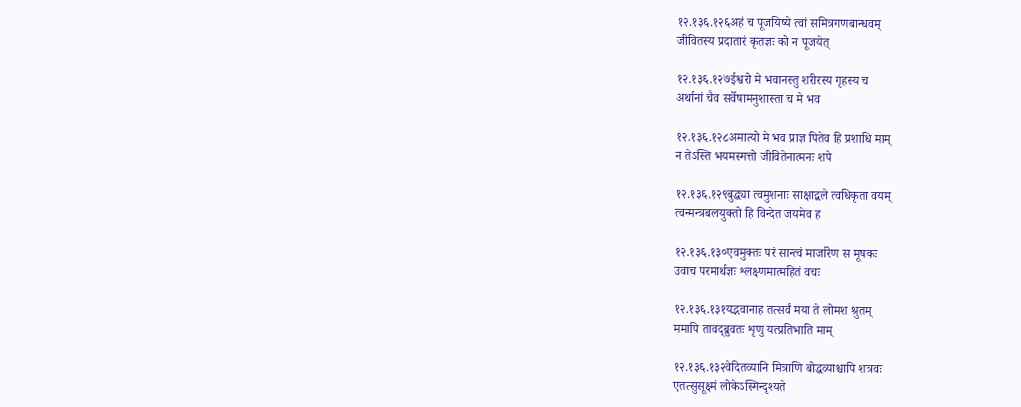१२.१३६.१२६अहं च पूजयिष्ये त्वां समित्रगणबान्धवम्
जीवितस्य प्रदातारं कृतज्ञः को न पूजयेत्

१२.१३६.१२७ईश्वरो मे भवानस्तु शरीरस्य गृहस्य च
अर्थानां चैव सर्वेषामनुशास्ता च मे भव

१२.१३६.१२८अमात्यो मे भव प्राज्ञ पितेव हि प्रशाधि माम्
न तेऽस्ति भयमस्मत्तो जीवितेनात्मनः शपे

१२.१३६.१२९बुद्ध्या त्वमुशनाः साक्षाद्बले त्वधिकृता वयम्
त्वन्मन्त्रबलयुक्तो हि विन्देत जयमेव ह

१२.१३६.१३०एवमुक्तः परं सान्त्वं मार्जारेण स मूषकः
उवाच परमार्थज्ञः श्लक्ष्णमात्महितं वचः

१२.१३६.१३१यद्भवानाह तत्सर्वं मया ते लोमश श्रुतम्
ममापि तावद्ब्रुवतः शृणु यत्प्रतिभाति माम्

१२.१३६.१३२वेदितव्यानि मित्राणि बोद्धव्याश्चापि शत्रवः
एतत्सुसूक्ष्मं लोकेऽस्मिन्दृश्यते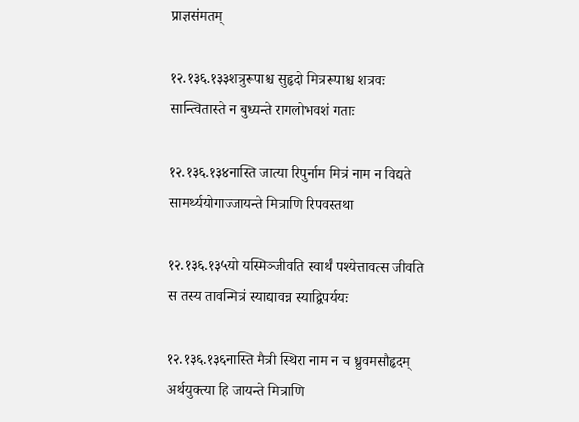प्राज्ञसंमतम्

१२.१३६.१३३शत्रुरूपाश्च सुहृदो मित्ररूपाश्च शत्रवः
सान्त्वितास्ते न बुध्यन्ते रागलोभवशं गताः

१२.१३६.१३४नास्ति जात्या रिपुर्नाम मित्रं नाम न विद्यते
सामर्थ्ययोगाज्जायन्ते मित्राणि रिपवस्तथा

१२.१३६.१३५यो यस्मिञ्जीवति स्वार्थं पश्येत्तावत्स जीवति
स तस्य तावन्मित्रं स्याद्यावन्न स्याद्विपर्ययः

१२.१३६.१३६नास्ति मैत्री स्थिरा नाम न च ध्रुवमसौहृदम्
अर्थयुक्त्या हि जायन्ते मित्राणि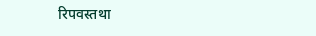रिपवस्तथा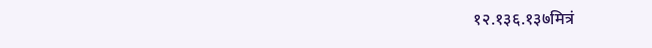१२.१३६.१३७मित्रं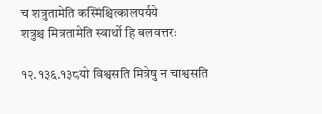च शत्रुतामेति कस्मिंश्चित्कालपर्यये
शत्रुश्च मित्रतामेति स्वार्थो हि बलवत्तरः

१२.१३६.१३८यो विश्वसति मित्रेषु न चाश्वसति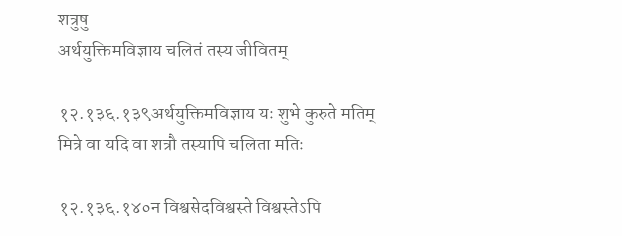शत्रुषु
अर्थयुक्तिमविज्ञाय चलितं तस्य जीवितम्

१२.१३६.१३९अर्थयुक्तिमविज्ञाय यः शुभे कुरुते मतिम्
मित्रे वा यदि वा शत्रौ तस्यापि चलिता मतिः

१२.१३६.१४०न विश्वसेदविश्वस्ते विश्वस्तेऽपि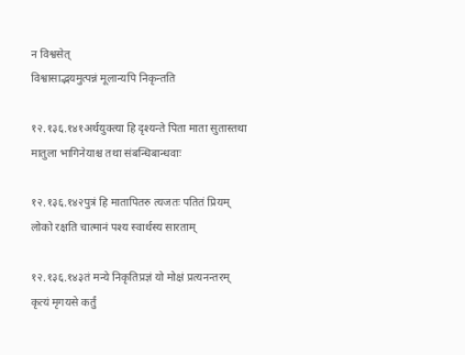न विश्वसेत्
विश्वासाद्भयमुत्पन्नं मूलान्यपि निकृन्तति

१२.१३६.१४१अर्थयुक्त्या हि दृश्यन्ते पिता माता सुतास्तथा
मातुला भागिनेयाश्च तथा संबन्धिबान्धवाः

१२.१३६.१४२पुत्रं हि मातापितरु त्यजतः पतितं प्रियम्
लोको रक्षति चात्मानं पश्य स्वार्थस्य सारताम्

१२.१३६.१४३तं मन्ये निकृतिप्रज्ञं यो मोक्षं प्रत्यनन्तरम्
कृत्यं मृगयसे कर्तुं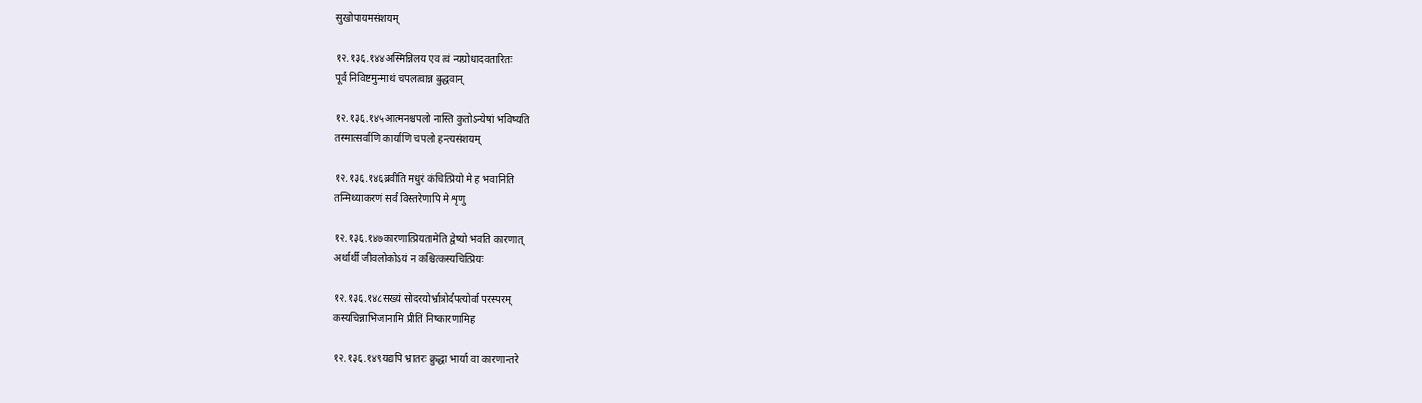सुखोपायमसंशयम्

१२.१३६.१४४अस्मिन्निलय एव त्वं न्यग्रोधादवतारितः
पूर्वं निविष्टमुन्माथं चपलत्वान्न बुद्धवान्

१२.१३६.१४५आत्मनश्चपलो नास्ति कुतोऽन्येषां भविष्यति
तस्मात्सर्वाणि कार्याणि चपलो हन्त्यसंशयम्

१२.१३६.१४६ब्रवीति मधुरं कंचित्प्रियो मे ह भवानिति
तन्मिथ्याकरणं सर्वं विस्तरेणापि मे शृणु

१२.१३६.१४७कारणात्प्रियतामेति द्वेष्यो भवति कारणात्
अर्थार्थी जीवलोकोऽयं न कश्चित्कस्यचित्प्रियः

१२.१३६.१४८सख्यं सोदरयोर्भ्रात्रोर्दंपत्योर्वा परस्परम्
कस्यचिन्नाभिजानामि प्रीतिं निष्कारणामिह

१२.१३६.१४९यद्यपि भ्रातरः क्रुद्धा भार्या वा कारणान्तरे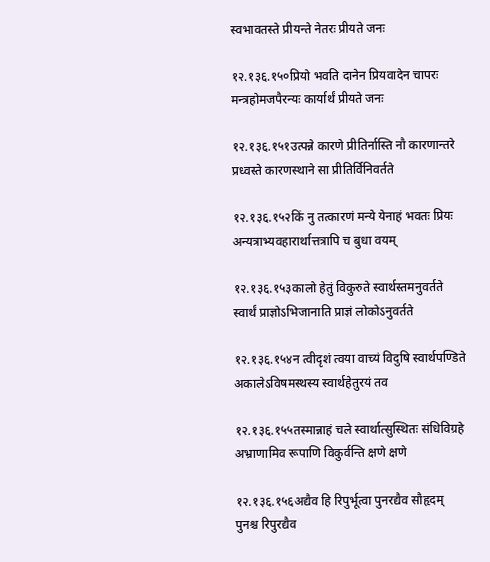स्वभावतस्ते प्रीयन्ते नेतरः प्रीयते जनः

१२.१३६.१५०प्रियो भवति दानेन प्रियवादेन चापरः
मन्त्रहोमजपैरन्यः कार्यार्थं प्रीयते जनः

१२.१३६.१५१उत्पन्ने कारणे प्रीतिर्नास्ति नौ कारणान्तरे
प्रध्वस्ते कारणस्थाने सा प्रीतिर्विनिवर्तते

१२.१३६.१५२किं नु तत्कारणं मन्ये येनाहं भवतः प्रियः
अन्यत्राभ्यवहारार्थात्तत्रापि च बुधा वयम्

१२.१३६.१५३कालो हेतुं विकुरुते स्वार्थस्तमनुवर्तते
स्वार्थं प्राज्ञोऽभिजानाति प्राज्ञं लोकोऽनुवर्तते

१२.१३६.१५४न त्वीदृशं त्वया वाच्यं विदुषि स्वार्थपण्डिते
अकालेऽविषमस्थस्य स्वार्थहेतुरयं तव

१२.१३६.१५५तस्मान्नाहं चले स्वार्थात्सुस्थितः संधिविग्रहे
अभ्राणामिव रूपाणि विकुर्वन्ति क्षणे क्षणे

१२.१३६.१५६अद्यैव हि रिपुर्भूत्वा पुनरद्यैव सौहृदम्
पुनश्च रिपुरद्यैव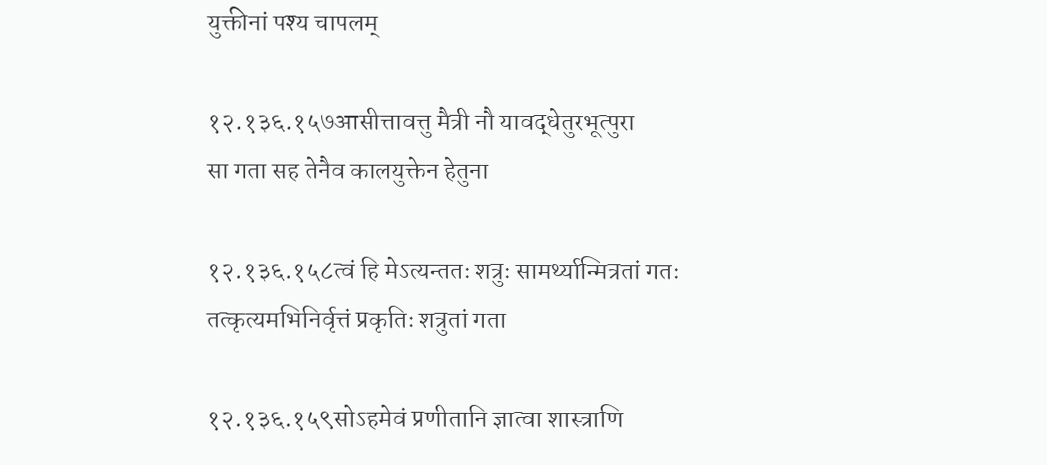युक्तीनां पश्य चापलम्

१२.१३६.१५७आसीत्तावत्तु मैत्री नौ यावद्धेतुरभूत्पुरा
सा गता सह तेनैव कालयुक्तेन हेतुना

१२.१३६.१५८त्वं हि मेऽत्यन्ततः शत्रुः सामर्थ्यान्मित्रतां गतः
तत्कृत्यमभिनिर्वृत्तं प्रकृतिः शत्रुतां गता

१२.१३६.१५९सोऽहमेवं प्रणीतानि ज्ञात्वा शास्त्राणि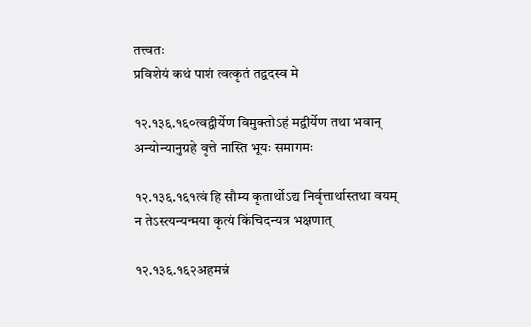तत्त्वतः
प्रविशेयं कथं पाशं त्वत्कृतं तद्वदस्व मे

१२.१३६.१६०त्वद्वीर्येण विमुक्तोऽहं मद्वीर्येण तथा भवान्
अन्योन्यानुग्रहे वृत्ते नास्ति भूयः समागमः

१२.१३६.१६१त्वं हि सौम्य कृतार्थोऽद्य निर्वृत्तार्थास्तथा वयम्
न तेऽस्त्यन्यन्मया कृत्यं किंचिदन्यत्र भक्षणात्

१२.१३६.१६२अहमन्नं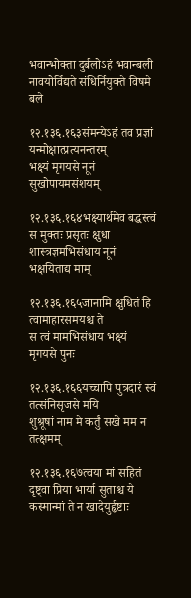भवान्भोक्ता दुर्बलोऽहं भवान्बली
नावयोर्विद्यते संधिर्नियुक्ते विषमे बले

१२.१३६.१६३संमन्येऽहं तव प्रज्ञां यन्मोक्षात्प्रत्यनन्तरम्
भक्ष्यं मृगयसे नूनं सुखोपायमसंशयम्

१२.१३६.१६४भक्ष्यार्थमेव बद्धस्त्वं स मुक्तः प्रसृतः क्षुधा
शास्त्रज्ञमभिसंधाय नूनं भक्षयिताद्य माम्

१२.१३६.१६५जानामि क्षुधितं हि त्वामाहारसमयश्च ते
स त्वं मामभिसंधाय भक्ष्यं मृगयसे पुनः

१२.१३६.१६६यच्चापि पुत्रदारं स्वं तत्संनिसृजसे मयि
शुश्रूषां नाम मे कर्तुं सखे मम न तत्क्षमम्

१२.१३६.१६७त्वया मां सहितं दृष्ट्वा प्रिया भार्या सुताश्च ये
कस्मान्मां ते न खादेयुर्हृष्टाः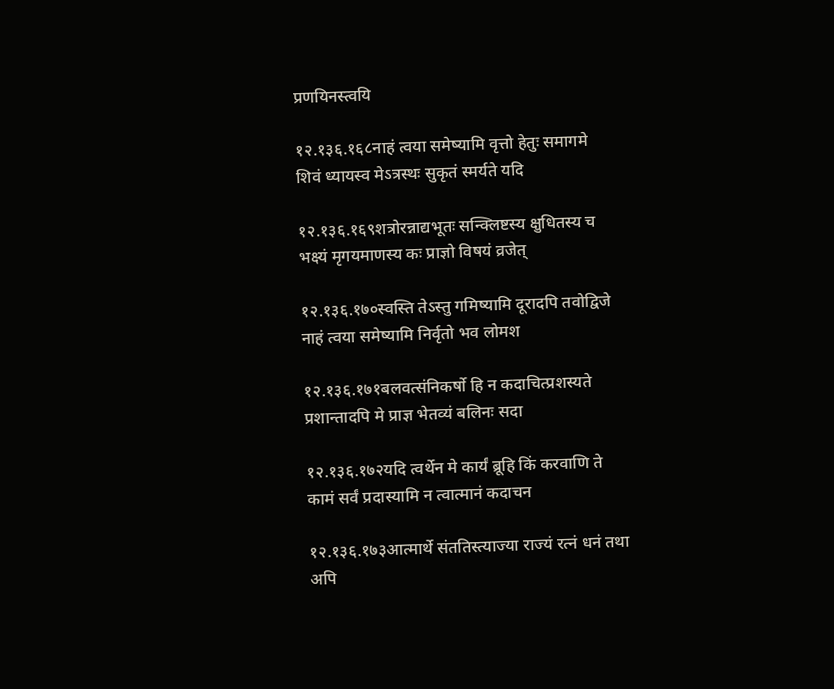प्रणयिनस्त्वयि

१२.१३६.१६८नाहं त्वया समेष्यामि वृत्तो हेतुः समागमे
शिवं ध्यायस्व मेऽत्रस्थः सुकृतं स्मर्यते यदि

१२.१३६.१६९शत्रोरन्नाद्यभूतः सन्क्लिष्टस्य क्षुधितस्य च
भक्ष्यं मृगयमाणस्य कः प्राज्ञो विषयं व्रजेत्

१२.१३६.१७०स्वस्ति तेऽस्तु गमिष्यामि दूरादपि तवोद्विजे
नाहं त्वया समेष्यामि निर्वृतो भव लोमश

१२.१३६.१७१बलवत्संनिकर्षो हि न कदाचित्प्रशस्यते
प्रशान्तादपि मे प्राज्ञ भेतव्यं बलिनः सदा

१२.१३६.१७२यदि त्वर्थेन मे कार्यं ब्रूहि किं करवाणि ते
कामं सर्वं प्रदास्यामि न त्वात्मानं कदाचन

१२.१३६.१७३आत्मार्थे संततिस्त्याज्या राज्यं रत्नं धनं तथा
अपि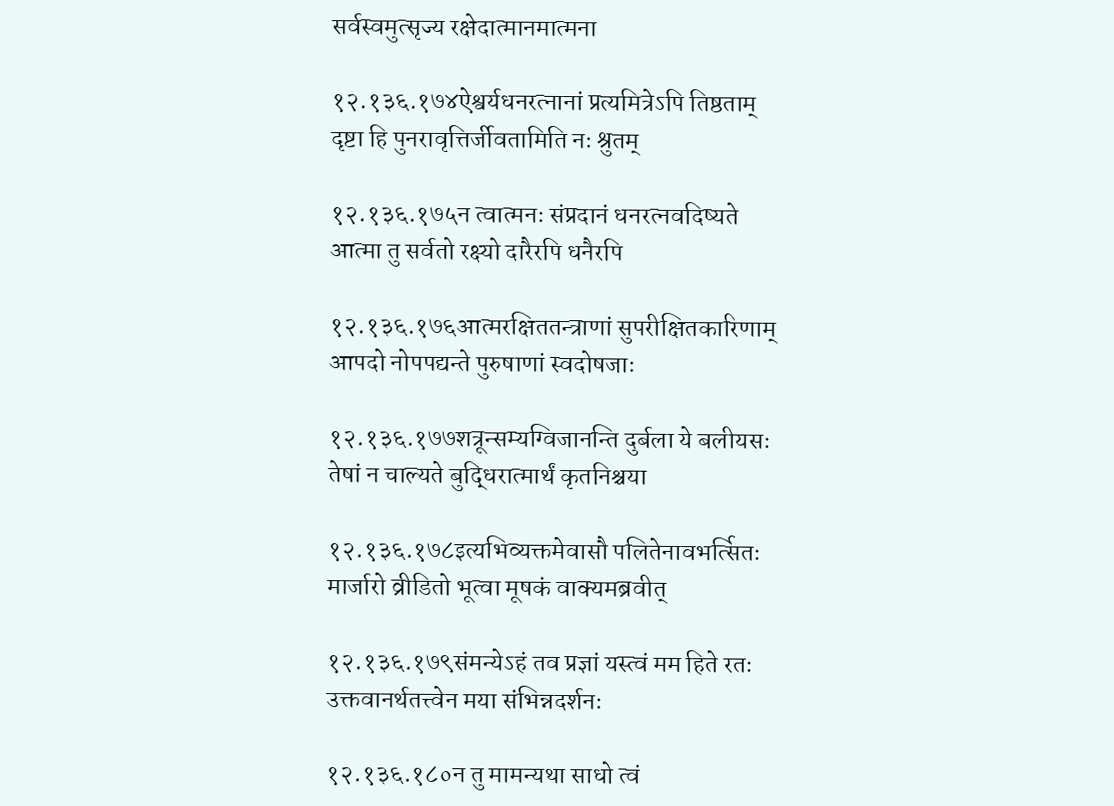सर्वस्वमुत्सृज्य रक्षेदात्मानमात्मना

१२.१३६.१७४ऐश्वर्यधनरत्नानां प्रत्यमित्रेऽपि तिष्ठताम्
दृष्टा हि पुनरावृत्तिर्जीवतामिति नः श्रुतम्

१२.१३६.१७५न त्वात्मनः संप्रदानं धनरत्नवदिष्यते
आत्मा तु सर्वतो रक्ष्यो दारैरपि धनैरपि

१२.१३६.१७६आत्मरक्षिततन्त्राणां सुपरीक्षितकारिणाम्
आपदो नोपपद्यन्ते पुरुषाणां स्वदोषजाः

१२.१३६.१७७शत्रून्सम्यग्विजानन्ति दुर्बला ये बलीयसः
तेषां न चाल्यते बुद्धिरात्मार्थं कृतनिश्चया

१२.१३६.१७८इत्यभिव्यक्तमेवासौ पलितेनावभर्त्सितः
मार्जारो व्रीडितो भूत्वा मूषकं वाक्यमब्रवीत्

१२.१३६.१७९संमन्येऽहं तव प्रज्ञां यस्त्वं मम हिते रतः
उक्तवानर्थतत्त्वेन मया संभिन्नदर्शनः

१२.१३६.१८०न तु मामन्यथा साधो त्वं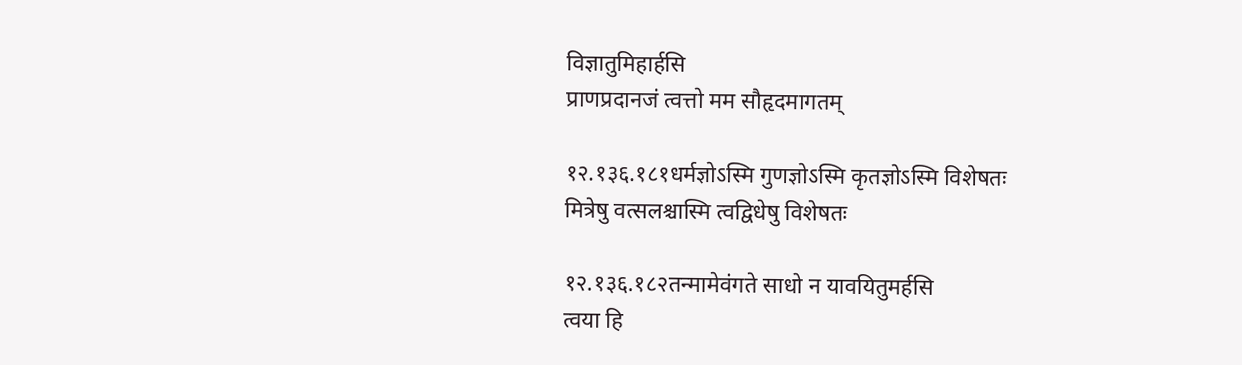विज्ञातुमिहार्हसि
प्राणप्रदानजं त्वत्तो मम सौहृदमागतम्

१२.१३६.१८१धर्मज्ञोऽस्मि गुणज्ञोऽस्मि कृतज्ञोऽस्मि विशेषतः
मित्रेषु वत्सलश्चास्मि त्वद्विधेषु विशेषतः

१२.१३६.१८२तन्मामेवंगते साधो न यावयितुमर्हसि
त्वया हि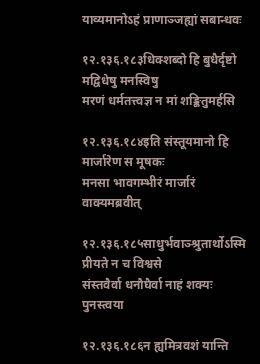याव्यमानोऽहं प्राणाञ्जह्यां सबान्धवः

१२.१३६.१८३धिक्शब्दो हि बुधैर्दृष्टो मद्विधेषु मनस्विषु
मरणं धर्मतत्त्वज्ञ न मां शङ्कितुमर्हसि

१२.१३६.१८४इति संस्तूयमानो हि मार्जारेण स मूषकः
मनसा भावगम्भीरं मार्जारं वाक्यमब्रवीत्

१२.१३६.१८५साधुर्भवाञ्श्रुतार्थोऽस्मि प्रीयते न च विश्वसे
संस्तवैर्वा धनौघैर्वा नाहं शक्यः पुनस्त्वया

१२.१३६.१८६न ह्यमित्रवशं यान्ति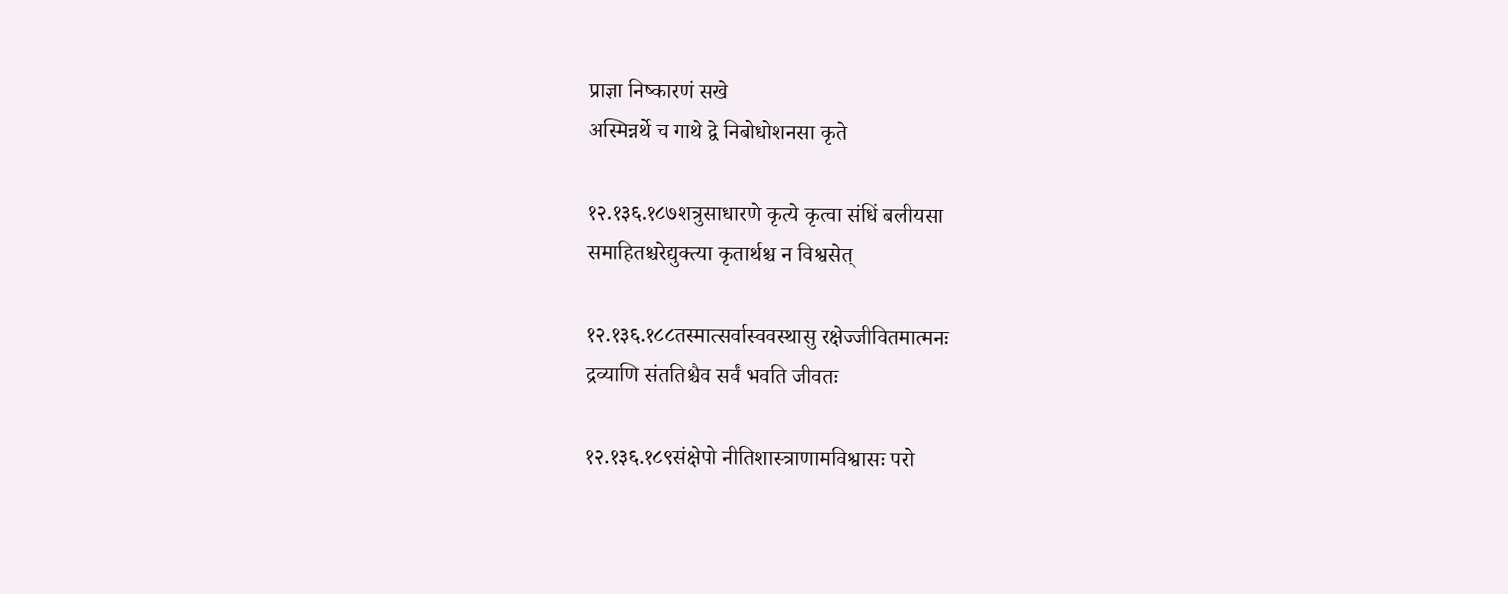प्राज्ञा निष्कारणं सखे
अस्मिन्नर्थे च गाथे द्वे निबोधोशनसा कृते

१२.१३६.१८७शत्रुसाधारणे कृत्ये कृत्वा संधिं बलीयसा
समाहितश्चरेद्युक्त्या कृतार्थश्च न विश्वसेत्

१२.१३६.१८८तस्मात्सर्वास्ववस्थासु रक्षेज्जीवितमात्मनः
द्रव्याणि संततिश्चैव सर्वं भवति जीवतः

१२.१३६.१८९संक्षेपो नीतिशास्त्राणामविश्वासः परो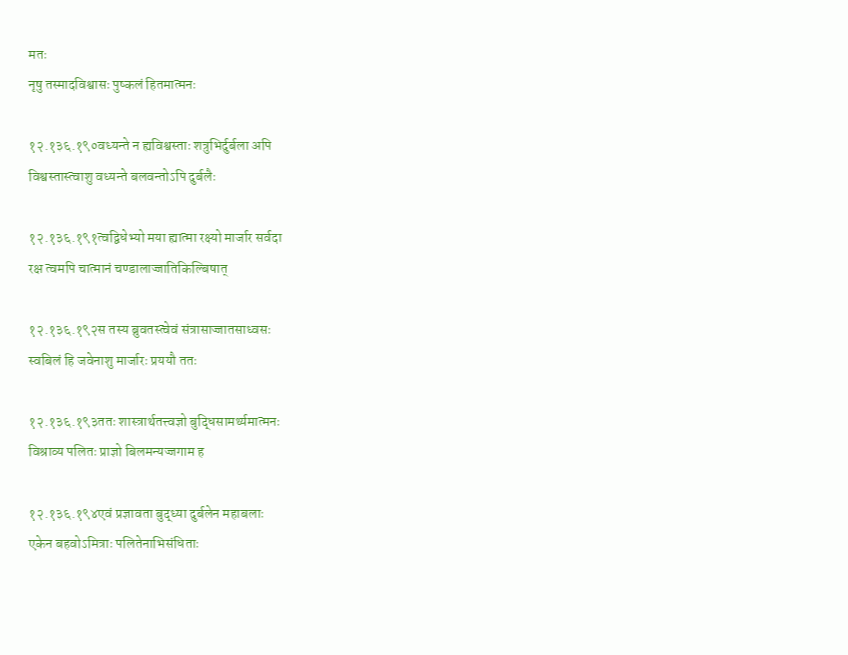मतः
नृषु तस्मादविश्वासः पुष्कलं हितमात्मनः

१२.१३६.१९०वध्यन्ते न ह्यविश्वस्ताः शत्रुभिर्दुर्बला अपि
विश्वस्तास्त्वाशु वध्यन्ते बलवन्तोऽपि दुर्बलैः

१२.१३६.१९१त्वद्विधेभ्यो मया ह्यात्मा रक्ष्यो मार्जार सर्वदा
रक्ष त्वमपि चात्मानं चण्डालाज्जातिकिल्बिषात्

१२.१३६.१९२स तस्य ब्रुवतस्त्वेवं संत्रासाज्जातसाध्वसः
स्वबिलं हि जवेनाशु मार्जारः प्रययौ ततः

१२.१३६.१९३ततः शास्त्रार्थतत्त्वज्ञो बुद्धिसामर्थ्यमात्मनः
विश्राव्य पलितः प्राज्ञो बिलमन्यज्जगाम ह

१२.१३६.१९४एवं प्रज्ञावता बुद्ध्या दुर्बलेन महाबलाः
एकेन बहवोऽमित्राः पलितेनाभिसंधिताः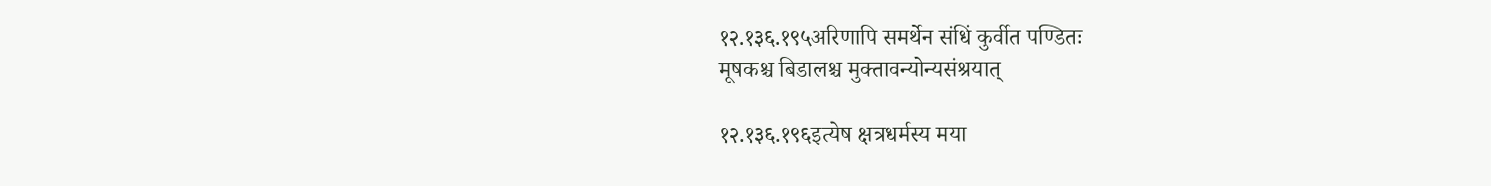१२.१३६.१९५अरिणापि समर्थेन संधिं कुर्वीत पण्डितः
मूषकश्च बिडालश्च मुक्तावन्योन्यसंश्रयात्

१२.१३६.१९६इत्येष क्षत्रधर्मस्य मया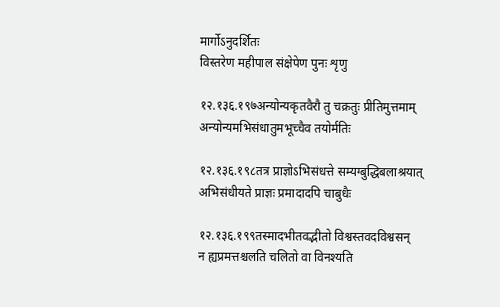मार्गोऽनुदर्शितः
विस्तरेण महीपाल संक्षेपेण पुनः शृणु

१२.१३६.१९७अन्योन्यकृतवैरौ तु चक्रतुः प्रीतिमुत्तमाम्
अन्योन्यमभिसंधातुमभूच्चैव तयोर्मतिः

१२.१३६.१९८तत्र प्राज्ञोऽभिसंधत्ते सम्यग्बुद्धिबलाश्रयात्
अभिसंधीयते प्राज्ञः प्रमादादपि चाबुधैः

१२.१३६.१९९तस्मादभीतवद्भीतो विश्वस्तवदविश्वसन्
न ह्यप्रमत्तश्चलति चलितो वा विनश्यति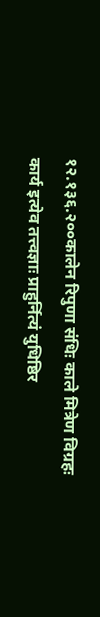१२.१३६.२००कालेन रिपुणा संधिः काले मित्रेण विग्रहः
कार्य इत्येव तत्त्वज्ञाः प्राहुर्नित्यं युधिष्ठिर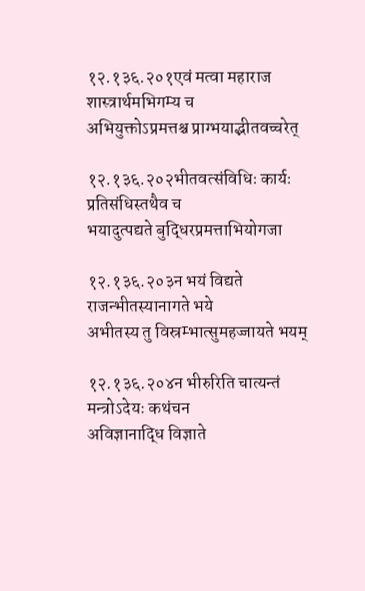१२.१३६.२०१एवं मत्वा महाराज शास्त्रार्थमभिगम्य च
अभियुक्तोऽप्रमत्तश्च प्राग्भयाद्भीतवच्चरेत्

१२.१३६.२०२भीतवत्संविधिः कार्यः प्रतिसंधिस्तथैव च
भयादुत्पद्यते बुद्धिरप्रमत्ताभियोगजा

१२.१३६.२०३न भयं विद्यते राजन्भीतस्यानागते भये
अभीतस्य तु विस्रम्भात्सुमहज्जायते भयम्

१२.१३६.२०४न भीरुरिति चात्यन्तं मन्त्रोऽदेयः कथंचन
अविज्ञानाद्धि विज्ञाते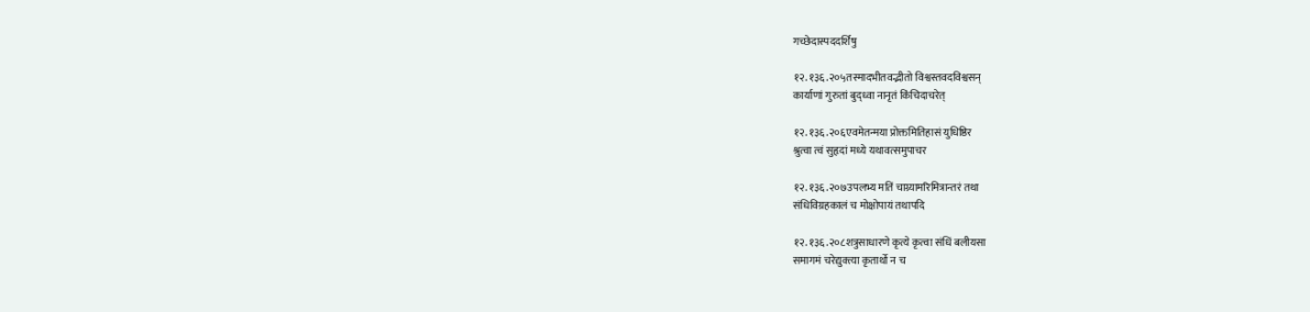गच्छेदास्पददर्शिषु

१२.१३६.२०५तस्मादभीतवद्भीतो विश्वस्तवदविश्वसन्
कार्याणां गुरुतां बुद्ध्वा नानृतं किंचिदाचरेत्

१२.१३६.२०६एवमेतन्मया प्रोक्तमितिहासं युधिष्ठिर
श्रुत्वा त्वं सुहृदां मध्ये यथावत्समुपाचर

१२.१३६.२०७उपलभ्य मतिं चाग्र्यामरिमित्रान्तरं तथा
संधिविग्रहकालं च मोक्षोपायं तथापदि

१२.१३६.२०८शत्रुसाधारणे कृत्ये कृत्वा संधिं बलीयसा
समागमं चरेद्युक्त्या कृतार्थो न च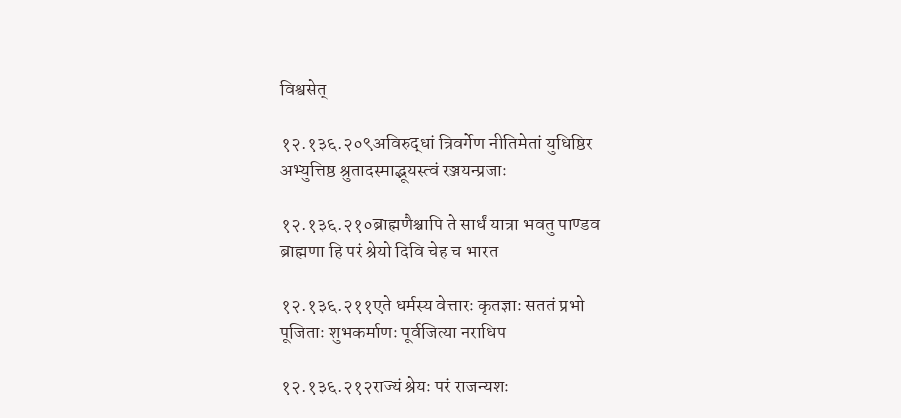विश्वसेत्

१२.१३६.२०९अविरुद्धां त्रिवर्गेण नीतिमेतां युधिष्ठिर
अभ्युत्तिष्ठ श्रुतादस्माद्भूयस्त्वं रञ्जयन्प्रजाः

१२.१३६.२१०ब्राह्मणैश्चापि ते सार्धं यात्रा भवतु पाण्डव
ब्राह्मणा हि परं श्रेयो दिवि चेह च भारत

१२.१३६.२११एते धर्मस्य वेत्तारः कृतज्ञाः सततं प्रभो
पूजिताः शुभकर्माणः पूर्वजित्या नराधिप

१२.१३६.२१२राज्यं श्रेयः परं राजन्यशः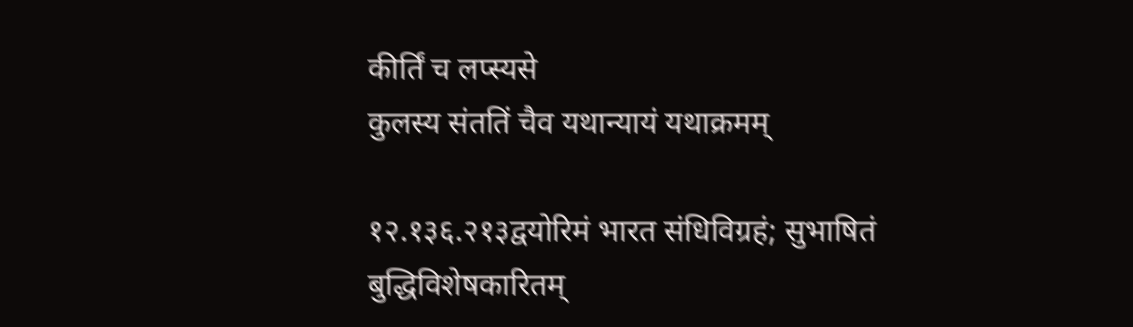कीर्तिं च लप्स्यसे
कुलस्य संततिं चैव यथान्यायं यथाक्रमम्

१२.१३६.२१३द्वयोरिमं भारत संधिविग्रहं; सुभाषितं बुद्धिविशेषकारितम्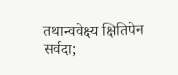तथान्ववेक्ष्य क्षितिपेन सर्वदा;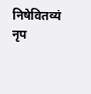निषेवितव्यं नृप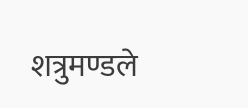शत्रुमण्डले